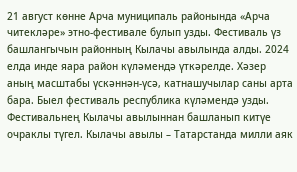21 август көнне Арча муниципаль районында «Арча читекләре» этно-фестивале булып узды. Фестиваль үз башлангычын районның Кылачы авылында алды. 2024 елда инде яара район күләмендә үткәрелде. Хәзер аның масштабы үскәннән-үсә, катнашучылар саны арта бара. Быел фестиваль республика күләмендә узды.
Фестивальнең Кылачы авылыннан башланып китүе очраклы түгел. Кылачы авылы – Татарстанда милли аяк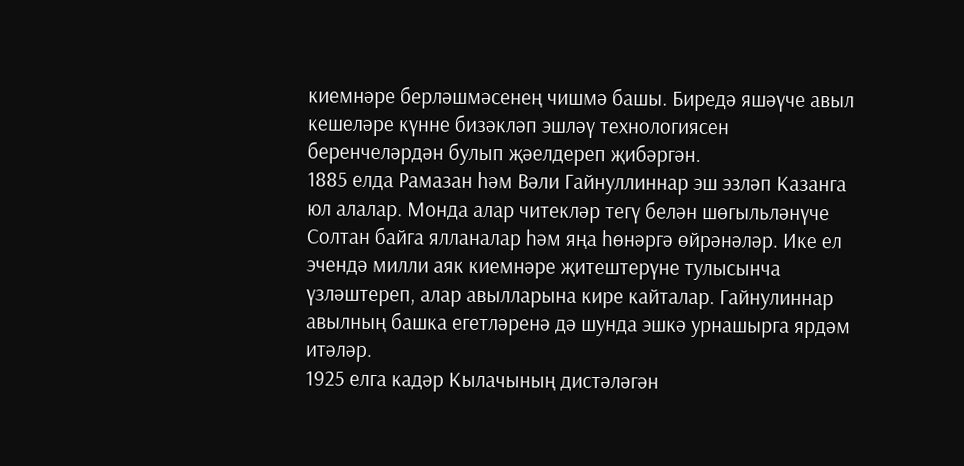киемнәре берләшмәсенең чишмә башы. Биредә яшәүче авыл кешеләре күнне бизәкләп эшләү технологиясен беренчеләрдән булып җәелдереп җибәргән.
1885 елда Рамазан һәм Вәли Гайнуллиннар эш эзләп Казанга юл алалар. Монда алар читекләр тегү белән шөгыльләнүче Солтан байга ялланалар һәм яңа һөнәргә өйрәнәләр. Ике ел эчендә милли аяк киемнәре җитештерүне тулысынча үзләштереп, алар авылларына кире кайталар. Гайнулиннар авылның башка егетләренә дә шунда эшкә урнашырга ярдәм итәләр.
1925 елга кадәр Кылачының дистәләгән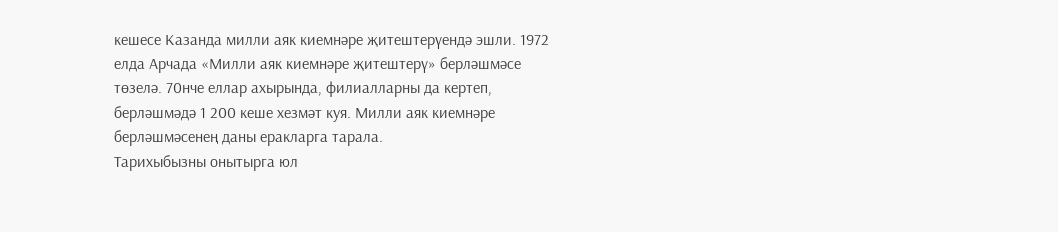кешесе Казанда милли аяк киемнәре җитештерүендә эшли. 1972 елда Арчада «Милли аяк киемнәре җитештерү» берләшмәсе төзелә. 70нче еллар ахырында, филиалларны да кертеп, берләшмәдә 1 200 кеше хезмәт куя. Милли аяк киемнәре берләшмәсенең даны еракларга тарала.
Тарихыбызны онытырга юл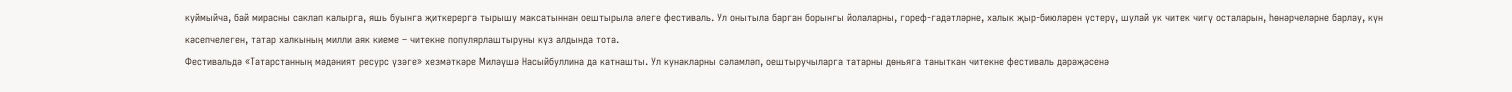куймыйча, бай мирасны саклап калырга, яшь буынга җиткерергә тырышу максатыннан оештырыла әлеге фестиваль. Ул онытыла барган борынгы йолаларны, гореф-гадәтләрне, халык җыр-биюләрен үстерү, шулай ук читек чигү осталарын, һөнәрчеләрне барлау, күн кәсепчелеген, татар халкының милли аяк киеме – читекне популярлаштыруны күз алдында тота.
Фестивальдә «Татарстанның мәдәният ресурс үзәге» хезмәткәре Миләүшә Насыйбуллина да катнашты. Ул кунакларны сәламләп, оештыручыларга татарны дөньяга таныткан читекне фестиваль дәрәҗәсенә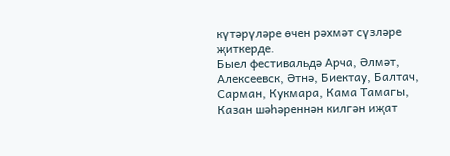күтәрүләре өчен рәхмәт сүзләре җиткерде.
Быел фестивальдә Арча, Әлмәт, Алексеевск, Әтнә, Биектау, Балтач, Сарман, Кукмара, Кама Тамагы, Казан шәһәреннән килгән иҗат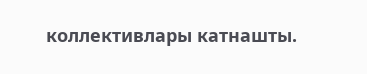коллективлары катнашты.